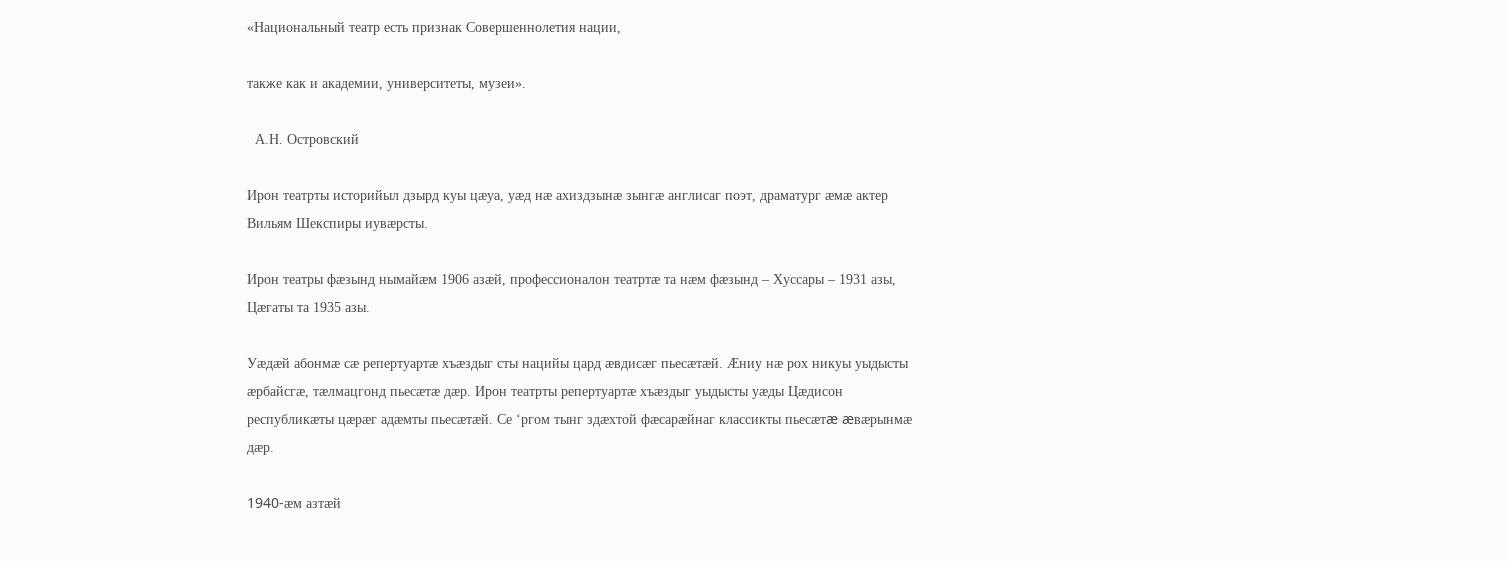«Национальный театр есть признак Совершеннолетия нации,

также как и академии, университеты, музеи».

  А.Н. Островский

Ирон театрты историйыл дзырд куы цæуа, уæд нæ ахиздзынæ зынгæ англисаг поэт, драматург æмæ актер Вильям Шекспиры иувæрсты.

Ирон театры фæзынд нымайæм 1906 азæй, профессионалон театртæ та нæм фæзынд – Хуссары – 1931 азы, Цæгаты та 1935 азы.

Уæдæй абонмæ сæ репертуартæ хъæздыг сты нацийы цард æвдисæг пьесæтæй. Æниу нæ рох никуы уыдысты æрбайсгæ, тæлмацгонд пьесæтæ дæр. Ирон театрты репертуартæ хъæздыг уыдысты уæды Цæдисон республикæты цæрæг адæмты пьесæтæй. Се ‘ргом тынг здæхтой фæсарæйнаг классикты пьесæтæ æвæрынмæ дæр.

1940-æм азтæй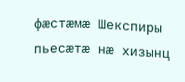фæстæмæ Шекспиры пьесæтæ нæ хизынц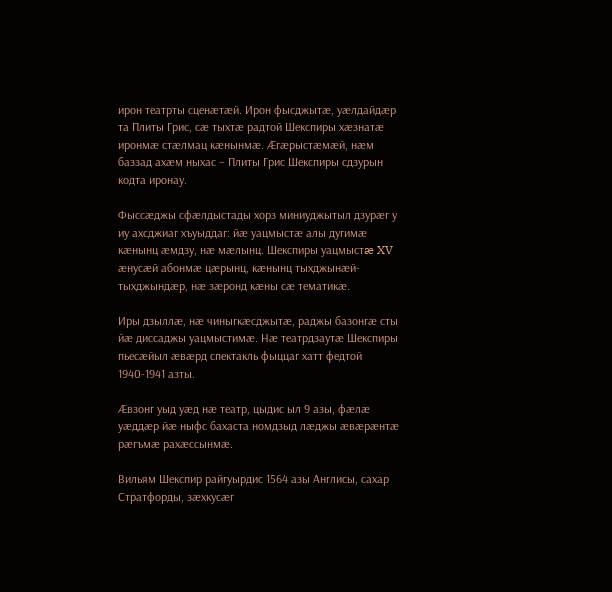ирон театрты сценæтæй. Ирон фысджытæ, уæлдайдæр та Плиты Грис, сæ тыхтæ радтой Шекспиры хæзнатæ иронмæ стæлмац кæнынмæ. Æгæрыстæмæй, нæм баззад ахæм ныхас – Плиты Грис Шекспиры сдзурын кодта иронау.

Фыссæджы сфæлдыстады хорз миниуджытыл дзурæг у иу ахсджиаг хъуыддаг: йæ уацмыстæ алы дугимæ кæнынц æмдзу, нæ мæлынц. Шекспиры уацмыстæ XV æнусæй абонмæ цæрынц, кæнынц тыхджынæй-тыхджындæр, нæ зæронд кæны сæ тематикæ.

Иры дзыллæ, нæ чиныгкæсджытæ, раджы базонгæ сты йæ диссаджы уацмыстимæ. Нæ театрдзаутæ Шекспиры пьесæйыл æвæрд спектакль фыццаг хатт федтой 1940-1941 азты.

Æвзонг уыд уæд нæ театр, цыдис ыл 9 азы, фæлæ уæддæр йæ ныфс бахаста номдзыд лæджы æвæрæнтæ рæгъмæ рахæссынмæ.

Вильям Шекспир райгуырдис 1564 азы Англисы, сахар Стратфорды, зæхкусæг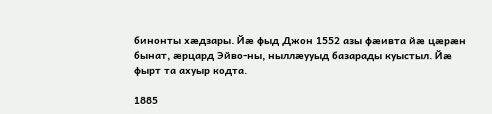бинонты хæдзары. Йæ фыд Джон 1552 азы фæивта йæ цæрæн бынат, æрцард Эйво-ны, ныллæууыд базарады куыстыл. Йæ фырт та ахуыр кодта.

1885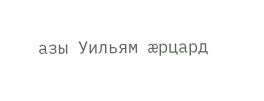азы Уильям æрцард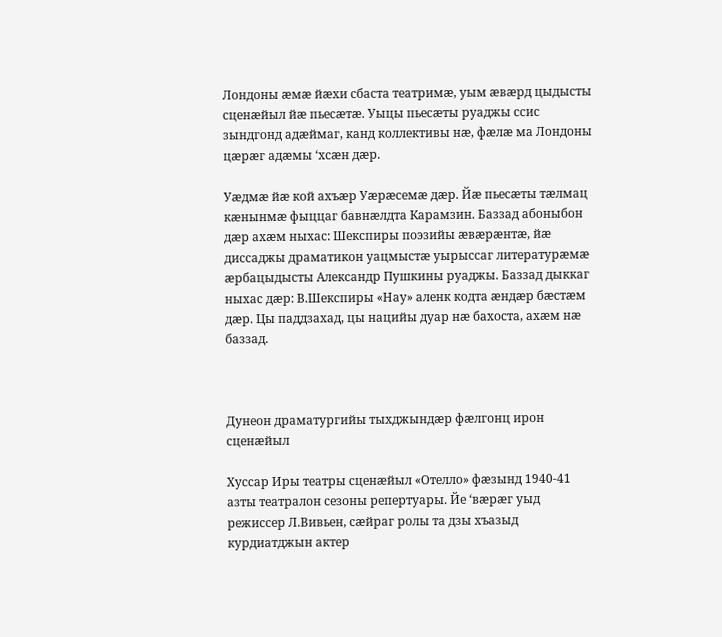Лондоны æмæ йæхи сбаста театримæ, уым æвæрд цыдысты сценæйыл йæ пьесæтæ. Уыцы пьесæты руаджы ссис зындгонд адæймаг, канд коллективы нæ, фæлæ ма Лондоны цæрæг адæмы ‘хсæн дæр.

Уæдмæ йæ кой ахъæр Уæрæсемæ дæр. Йæ пьесæты тæлмац кæнынмæ фыццаг бавнæлдта Карамзин. Баззад абоныбон дæр ахæм ныхас: Шекспиры поэзийы æвæрæнтæ, йæ диссаджы драматикон уацмыстæ уырыссаг литературæмæ æрбацыдысты Александр Пушкины руаджы. Баззад дыккаг ныхас дæр: В.Шекспиры «Нау» аленк кодта æндæр бæстæм дæр. Цы паддзахад, цы нацийы дуар нæ бахоста, ахæм нæ баззад.



Дунеон драматургийы тыхджындæр фæлгонц ирон сценæйыл

Хуссар Иры театры сценæйыл «Отелло» фæзынд 1940-41 азты театралон сезоны репертуары. Йе ‘вæрæг уыд режиссер Л.Вивьен, сæйраг ролы та дзы хъазыд курдиатджын актер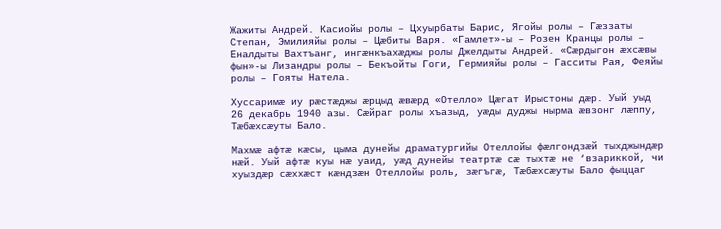Жажиты Андрей. Касиойы ролы – Цхуырбаты Барис, Ягойы ролы – Гæззаты Степан, Эмилияйы ролы – Цæбиты Варя. «Гамлет»-ы – Розен Кранцы ролы – Еналдыты Вахтъанг, ингæнкъахæджы ролы Джелдыты Андрей. «Сæрдыгон æхсæвы фын»-ы Лизандры ролы – Бекъойты Гоги, Гермияйы ролы – Гасситы Рая, Феяйы ролы – Гояты Натела.

Хуссаримæ иу рæстæджы æрцыд æвæрд «Отелло» Цæгат Ирыстоны дæр. Уый уыд 26 декабрь 1940 азы. Сæйраг ролы хъазыд, уæды дуджы нырма æвзонг лæппу, Тæбæхсæуты Бало.

Махмæ афтæ кæсы, цыма дунейы драматургийы Отеллойы фæлгондзæй тыхджындæр нæй. Уый афтæ куы нæ уаид, уæд дунейы театртæ сæ тыхтæ не ‘взариккой, чи хуыздæр сæххæст кæндзæн Отеллойы роль, зæгъгæ, Тæбæхсæуты Бало фыццаг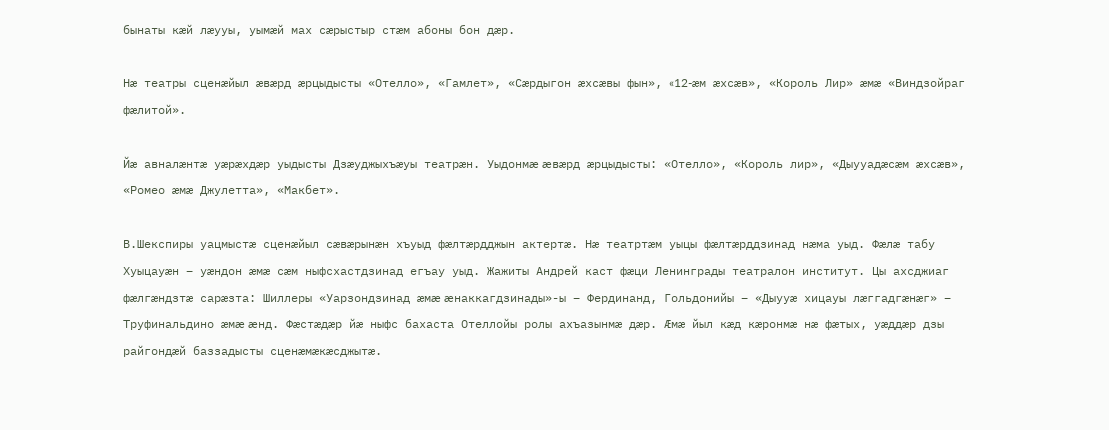бынаты кæй лæууы, уымæй мах сæрыстыр стæм абоны бон дæр.

Нæ театры сценæйыл æвæрд æрцыдысты «Отелло», «Гамлет», «Сæрдыгон æхсæвы фын», «12-æм æхсæв», «Король Лир» æмæ «Виндзойраг фæлитой».

Йæ авналæнтæ уæрæхдæр уыдысты Дзæуджыхъæуы театрæн. Уыдонмæ æвæрд æрцыдысты: «Отелло», «Король лир», «Дыууадæсæм æхсæв», «Ромео æмæ Джулетта», «Макбет».

В.Шекспиры уацмыстæ сценæйыл сæвæрынæн хъуыд фæлтæрдджын актертæ. Нæ театртæм уыцы фæлтæрддзинад нæма уыд. Фæлæ табу Хуыцауæн – уæндон æмæ сæм ныфсхастдзинад егъау уыд. Жажиты Андрей каст фæци Ленинграды театралон институт. Цы ахсджиаг фæлгæндзтæ сарæзта: Шиллеры «Уарзондзинад æмæ æнаккагдзинады»-ы – Фердинанд, Гольдонийы – «Дыууæ хицауы лæггадгæнæг» – Труфинальдино æмæ æнд. Фæстæдæр йæ ныфс бахаста Отеллойы ролы ахъазынмæ дæр. Æмæ йыл кæд кæронмæ нæ фæтых, уæддæр дзы райгондæй баззадысты сценæмæкæсджытæ.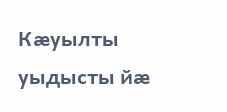Кæуылты уыдысты йæ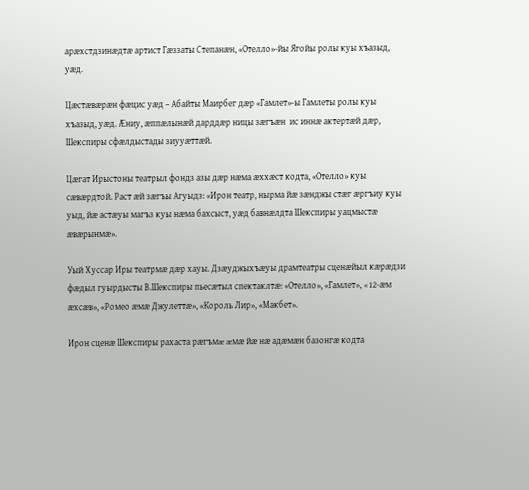арæхстдзинæдтæ артист Гæззаты Степанæн, «Отелло»-йы Ягойы ролы куы хъазыд, уæд.

Цæстæвæрæн фæцис уæд – Абайты Маирбег дæр «Гамлет»-ы Гамлеты ролы куы хъазыд, уæд. Æниу, æппæлынæй дарддæр ницы зæгъæн  ис иннæ актертæй дæр, Шекспиры сфæлдыстады зиууæттæй.

Цæгат Ирыстоны театрыл фондз азы дæр нæма æххæст кодта, «Отелло» куы сæвæрдтой. Раст æй зæгъы Агуыдз: «Ирон театр, нырма йæ зæнджы стæг æргъиу куы уыд, йæ астæуы магъз куы нæма бахсыст, уæд бавнæлдта Шекспиры уацмыстæ æвæрынмæ».

Уый Хуссар Иры театрмæ дæр хауы. Дзæуджыхъæуы драмтеатры сценæйыл кæрæдзи фæдыл гуырдысты В.Шекспиры пьесæтыл спектаклтæ: «Отелло», «Гамлет», «12-æм æхсæв», «Ромео æмæ Джулеттæ», «Король Лир», «Макбет».

Ирон сценæ Шекспиры рахаста рæгъмæ æмæ йæ нæ адæмæн базонгæ кодта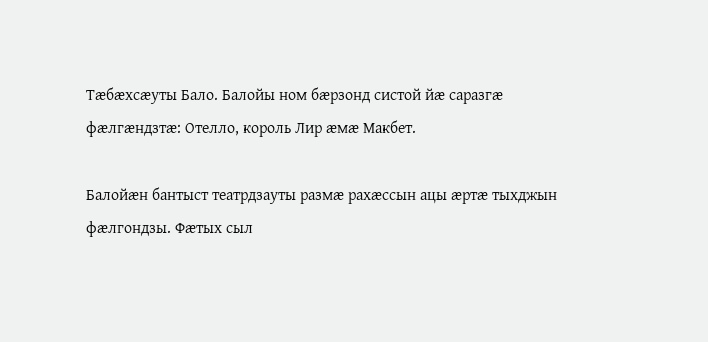Тæбæхсæуты Бало. Балойы ном бæрзонд систой йæ саразгæ фæлгæндзтæ: Отелло, король Лир æмæ Макбет.

Балойæн бантыст театрдзауты размæ рахæссын ацы æртæ тыхджын фæлгондзы. Фæтых сыл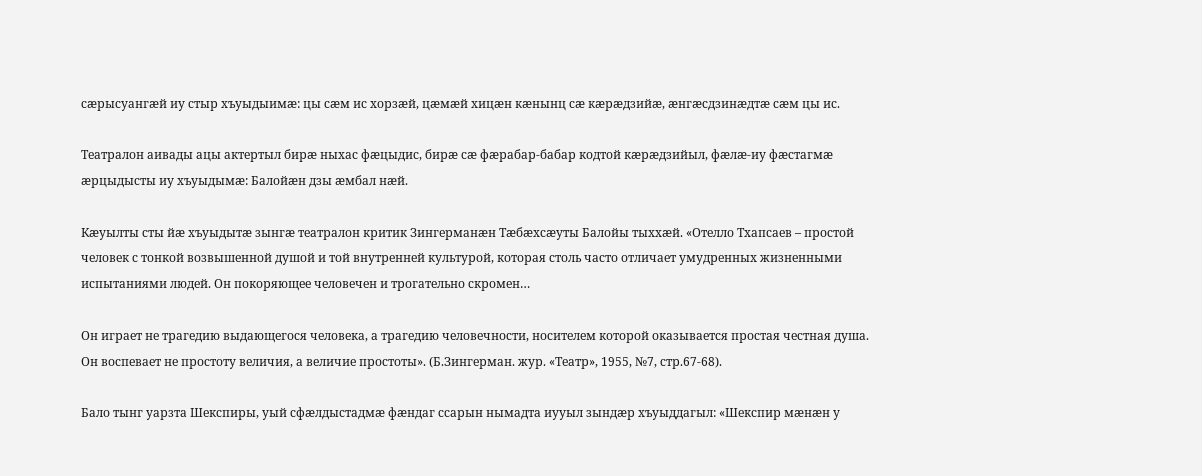сæрысуангæй иу стыр хъуыдыимæ: цы сæм ис хорзæй, цæмæй хицæн кæнынц сæ кæрæдзийæ, æнгæсдзинæдтæ сæм цы ис.

Театралон аивады ацы актертыл бирæ ныхас фæцыдис, бирæ сæ фæрабар-бабар кодтой кæрæдзийыл, фæлæ-иу фæстагмæ æрцыдысты иу хъуыдымæ: Балойæн дзы æмбал нæй.

Кæуылты сты йæ хъуыдытæ зынгæ театралон критик Зингерманæн Тæбæхсæуты Балойы тыххæй. «Отелло Тхапсаев – простой человек с тонкой возвышенной душой и той внутренней культурой, которая столь часто отличает умудренных жизненными испытаниями людей. Он покоряющее человечен и трогательно скромен…

Он играет не трагедию выдающегося человека, а трагедию человечности, носителем которой оказывается простая честная душа. Он воспевает не простоту величия, а величие простоты». (Б.Зингерман. жур. «Театр», 1955, №7, стр.67-68).

Бало тынг уарзта Шекспиры, уый сфæлдыстадмæ фæндаг ссарын нымадта иууыл зындæр хъуыддагыл: «Шекспир мæнæн у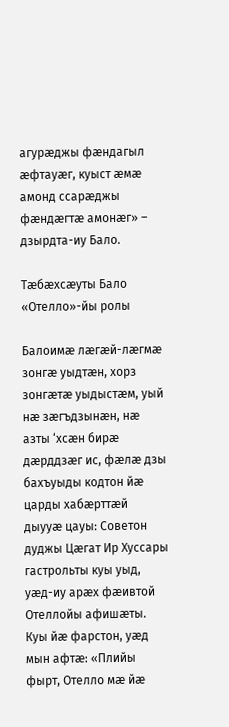агурæджы фæндагыл æфтауæг, куыст æмæ амонд ссарæджы фæндæгтæ амонæг» – дзырдта-иу Бало.

Тæбæхсæуты Бало «Отелло»-йы ролы

Балоимæ лæгæй-лæгмæ зонгæ уыдтæн, хорз зонгæтæ уыдыстæм, уый нæ зæгъдзынæн, нæ азты ‘хсæн бирæ дæрддзæг ис, фæлæ дзы бахъуыды кодтон йæ царды хабæрттæй дыууæ цауы: Советон дуджы Цæгат Ир Хуссары гастрольты куы уыд, уæд-иу арæх фæивтой Отеллойы афишæты. Куы йæ фарстон, уæд мын афтæ: «Плийы фырт, Отелло мæ йæ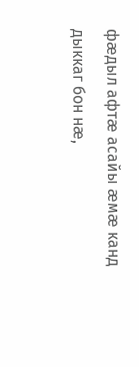фæдыл афтæ асайы æмæ канд дыккаг бон нæ,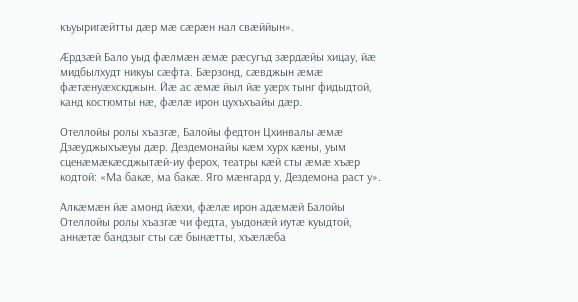къуыригæйтты дæр мæ сæрæн нал свæййын».

Æрдзæй Бало уыд фæлмæн æмæ рæсугъд зæрдæйы хицау, йæ мидбылхудт никуы сæфта. Бæрзонд, сæвджын æмæ фæтæнуæхскджын. Йæ ас æмæ йыл йæ уæрх тынг фидыдтой, канд костюмты нæ, фæлæ ирон цухъхъайы дæр.

Отеллойы ролы хъазгæ, Балойы федтон Цхинвалы æмæ Дзæуджыхъæуы дæр. Дездемонайы кæм хурх кæны, уым сценæмæкæсджытæй-иу ферох, театры кæй сты æмæ хъæр кодтой: «Ма бакæ, ма бакæ. Яго мæнгард у, Дездемона раст у».

Алкæмæн йæ амонд йæхи, фæлæ ирон адæмæй Балойы Отеллойы ролы хъазгæ чи федта, уыдонæй иутæ куыдтой, аннæтæ бандзыг сты сæ бынæтты, хъæлæба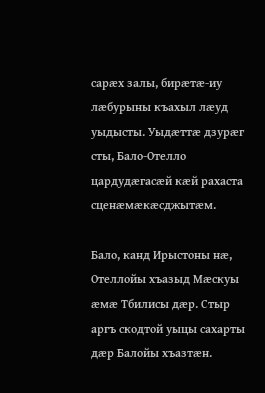сарæх залы, бирæтæ-иу лæбурыны къахыл лæуд уыдысты. Уыдæттæ дзурæг сты, Бало-Отелло цардудæгасæй кæй рахаста сценæмæкæсджытæм.

Бало, канд Ирыстоны нæ, Отеллойы хъазыд Мæскуы æмæ Тбилисы дæр. Стыр аргъ скодтой уыцы сахарты дæр Балойы хъазтæн.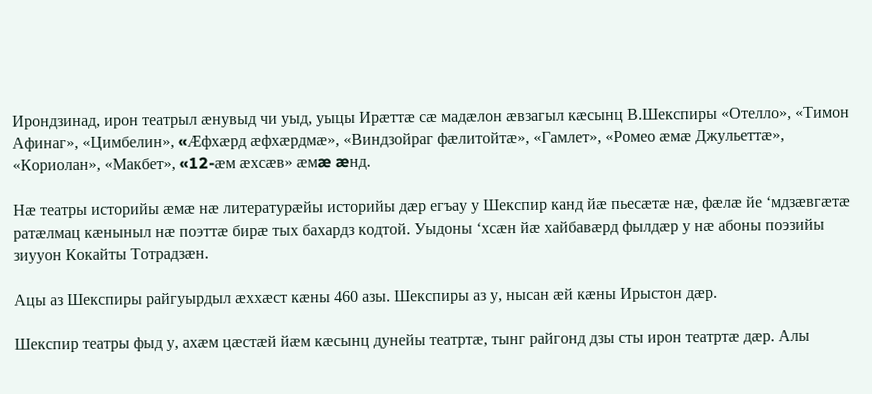Ирондзинад, ирон театрыл æнувыд чи уыд, уыцы Ирæттæ сæ мадæлон æвзагыл кæсынц В.Шекспиры «Отелло», «Тимон Афинаг», «Цимбелин», «Æфхæрд æфхæрдмæ», «Виндзойраг фæлитойтæ», «Гамлет», «Ромео æмæ Джульеттæ», «Кориолан», «Макбет», «12-æм æхсæв» æмæ æнд.

Нæ театры историйы æмæ нæ литературæйы историйы дæр егъау у Шекспир канд йæ пьесæтæ нæ, фæлæ йе ‘мдзæвгæтæ ратæлмац кæныныл нæ поэттæ бирæ тых бахардз кодтой. Уыдоны ‘хсæн йæ хайбавæрд фылдæр у нæ абоны поэзийы зиууон Кокайты Тотрадзæн.

Ацы аз Шекспиры райгуырдыл æххæст кæны 460 азы. Шекспиры аз у, нысан æй кæны Ирыстон дæр.

Шекспир театры фыд у, ахæм цæстæй йæм кæсынц дунейы театртæ, тынг райгонд дзы сты ирон театртæ дæр. Алы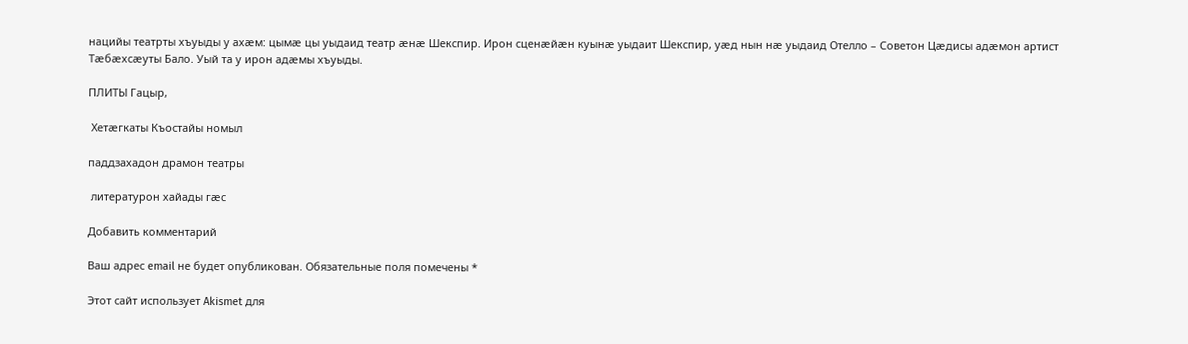нацийы театрты хъуыды у ахæм: цымæ цы уыдаид театр æнæ Шекспир. Ирон сценæйæн куынæ уыдаит Шекспир, уæд нын нæ уыдаид Отелло – Советон Цæдисы адæмон артист Тæбæхсæуты Бало. Уый та у ирон адæмы хъуыды.

ПЛИТЫ Гацыр,

 Хетæгкаты Къостайы номыл

паддзахадон драмон театры

 литературон хайады гæс

Добавить комментарий

Ваш адрес email не будет опубликован. Обязательные поля помечены *

Этот сайт использует Akismet для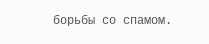борьбы со спамом.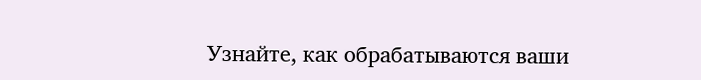Узнайте, как обрабатываются ваши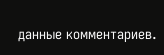данные комментариев.